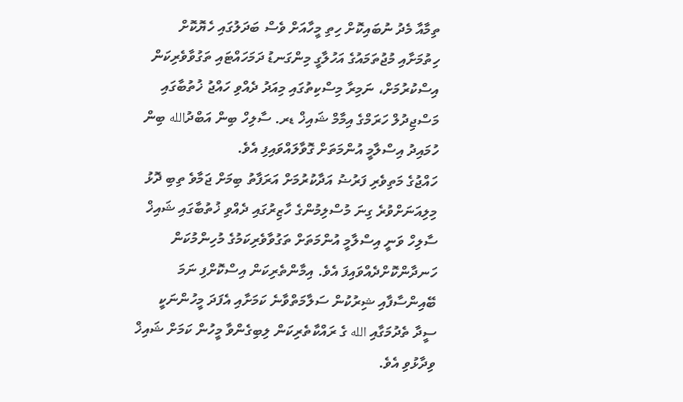ތިމާއާ މެދު ނުބައިކޮށް ހިތި މީހާއަށް ވެސް ބަދަލުގައި ހެޔޮކޮށް ހިތުމަށާއި މުޖުތަމައުގެ އަހުލާގީ މިންގަނޑު ދަމަހައްޓައި ތަގުވާވެރިކަން އިސްކުރުމަށް، ނަމިރާ މިސްކިތުގައި މިއަދު ދެއްވި ހައްޖު ޚުތުބާގައި މަސްޖިދުލް ހަރަމްގެ އިމާމް ޝައިޚް ޑރ. ސާލިހް ބިން އަބްދުالله ބިން ހުމައިދު އިސްލާމީ އުންމަތަށް ގޮވާލައްވައިފި އެވެ.
ހައްޖުގެ މަތިވެރި ފަރުޟު އަދާކުރުމަށް އަރަފާތު ބިމަށް ޖަމާވެ ތިބި ދޮޅު މިލިއަނަށްވުރެ ގިނަ މުސްލިމުންގެ ހާޒިރުގައި ދެއްވި ޚުތުބާގައި ޝައިޚް ސާލިހް ވަނީ އިސްލާމީ އުންމަތަށް ތަގުވާވެރިކަމުގެ މުހިންމުކަން ހަނދާންކޮށްދެއްވައިފަ އެވެ. އިމާންތެރިކަން އިސްކޮށްފި ނަމަ ބޭއިންސާފާއި ޝިރުކުން ސަލާމަތްވާނެ ކަމަށާއި އެފަދަ މީހުންނަކީ ސީދާ ތެދުމަގާއި الله ގެ ރައްކާތެރިކަން ލިބިގެންވާ މީހުން ކަމަށް ޝައިޚް ވިދާޅުވި އެވެ.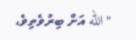"الله އަށް ބިރުވެތިވެ،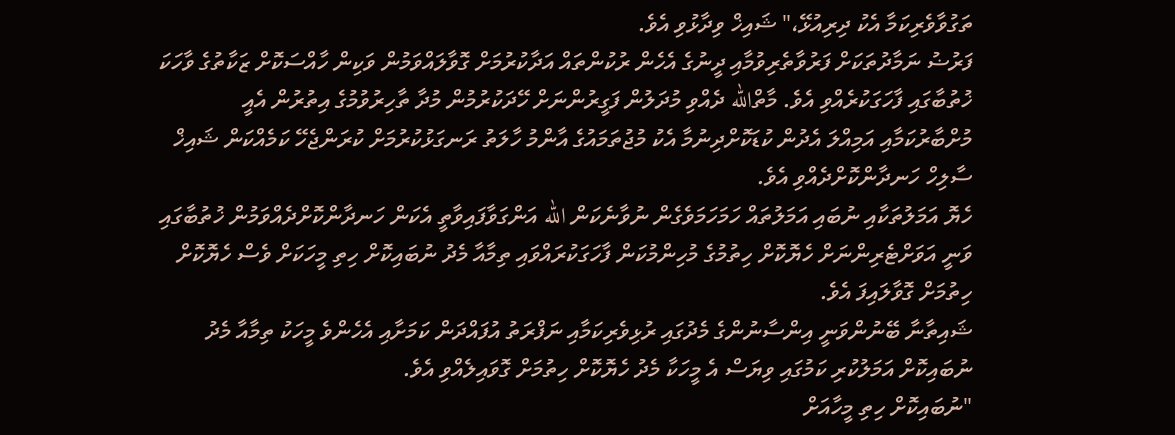ތަގުވާވެރިކަމާ އެކު ދިރިއުޅޭ،" ޝައިޚް ވިދާޅުވި އެވެ.
ފަރުޟު ނަމާދުތަކަށް ފަރުވާތެރިވުމާއި ދީނުގެ އެހެން ރުކުންތައް އަދާކުރުމަށް ގޮވާލައްވަމުން ވަކިން ހާއްސަކޮށް ޒަކާތުގެ ވާހަކަ ޚުތުބާގައި ފާހަގަކުރެއްވި އެވެ. މާތްالله ދެއްވި މުދަލުން ފަގީރުންނަށް ހޭދަކުރުމުން މުދާ ތާހިރުވުމުގެ އިތުރުން އެއީ މުށްބާރުކަމާއި އަމިއްލަ އެދުން ކުޑަކޮށްދިނުމާ އެކު މުޖުތަމައުގެ އާންމު ހާލަތު ރަނގަޅުކުރުމަށް ކުރަންޖެހޭ ކަމެއްކަން ޝައިޚް ސާލިހް ހަނދާންކޮށްދެއްވި އެވެ.
ހެޔޮ އަމަލުތަކާއި ނުބައި އަމަލުތައް ހަމަހަމަވެގެން ނުވާނެކަން الله އަންގަވާފައިވާތީ އެކަން ހަނދާންކޮށްދެއްވަމުން ޚުތުބާގައި ވަނީ އަވަށްޓެރިންނަށް ހެޔޮކޮށް ހިތުމުގެ މުހިންމުކަން ފާހަގަކުރައްވައި ތިމާއާ މެދު ނުބައިކޮށް ހިތި މީހަކަށް ވެސް ހެޔޮކޮށް ހިތުމަށް ގޮވާލައިފަ އެވެ.
ޝައިތާނާ ބޭނުންވަނީ އިންސާނުންގެ މެދުގައި ރުޅިވެރިކަމާއި ނަފްރަތު އުފައްދަން ކަމަށާއި އެހެންވެ މީހަކު ތިމާއާ މެދު ނުބައިކޮށް އަމަލުކުރި ކަމުގައި ވިޔަސް އެ މީހަކާ މެދު ހެޔޮކޮށް ހިތުމަށް ގޮވައިލެއްވި އެވެ.
"ނުބައިކޮށް ހިތި މީހާއަށް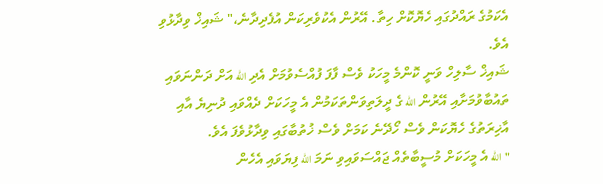އެކަމުގެ ރައްދުގައި ހެޔޮކޮށް ހިތާ. އޭރުން އެކުވެރިކަން އުފެދިދާނެ،" ޝައިޚް ވިދާޅުވި އެވެ.
ޝައިޚް ސާލިހް ވަނީ ކޮންމެ މީހަކު ވެސް ފާފަ ފުއްސެވުމަށް އެދި الله އަށް ދަންނަވައި ތައުބާވުމަށާއި އޭރުން الله ގެ ދީލަތިވަންތަކަމުން އެ މީހަކަށް ދެއްވައި ދުނިޔެ އާއި އާޚިރަތުގެ ހެޔޮކަން ވެސް ހޯދޭނެ ކަމަށް ވެސް ޚުތުބާގައި ވިދާޅުވެފަ އެވެ.
"الله އެ މީހަކަށް މުސީބާތެއް ޖައްސަވައިވި ނަމަ الله ފިޔަވައި އެހެން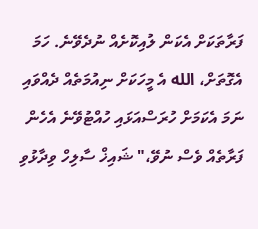ފަރާތަކަށް އެކަން ލުއިކޮށެއް ނުދެވޭނެ. ހަމަ އެގޮތަށް، الله އެ މީހަކަށް ނިއުމަތެއް ދެއްވައި ނަމަ އެކަމަށް ހުރަސްއަޅައި ހުއްޓުވޭނެ އެހެން ފަރާތެއް ވެސް ނުވޭ،" ޝައިޚް ސާލިހް ވިދާޅުވި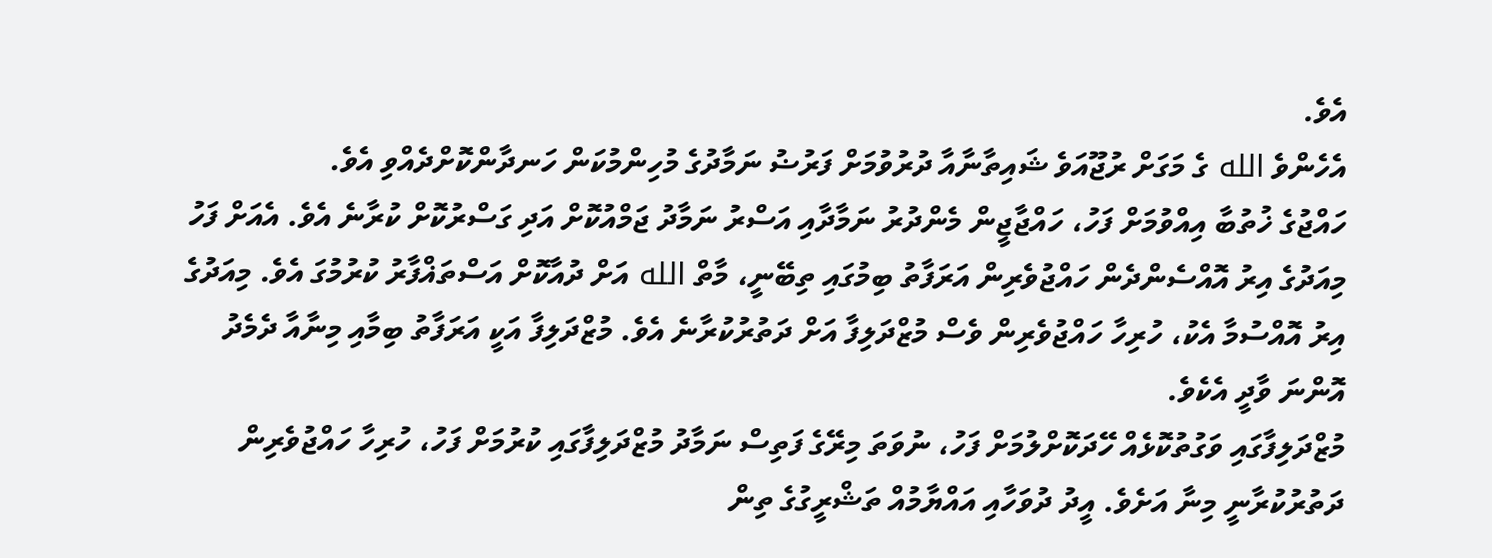އެވެ.
އެހެންވެ الله ގެ މަގަށް ރުޖޫއަވެ ޝައިތާނާއާ ދުރުވުމަށް ފަރުޟު ނަމާދުގެ މުހިންމުކަން ހަނދާންކޮށްދެއްވި އެވެ.
ހައްޖުގެ ޚުތުބާ އިއްވުމަށް ފަހު، ހައްޖާޖީން މެންދުރު ނަމާދާއި އަސްރު ނަމާދު ޖަމްއުކޮށް އަދި ގަސްރުކޮށް ކުރާނެ އެވެ. އެއަށް ފަހު މިއަދުގެ އިރު އޮއްސެންދެން ހައްޖުވެރިން އަރަފާތު ބިމުގައި ތިބޭނީ، މާތް الله އަށް ދުއާކޮށް އަސްތަޣްފާރު ކުރުމުގަ އެވެ. މިއަދުގެ އިރު އޮއްސުމާ އެކު، ހުރިހާ ހައްޖުވެރިން ވެސް މުޒްދަލިފާ އަށް ދަތުރުކުރާނެ އެވެ. މުޒްދަލިފާ އަކީ އަރަފާތު ބިމާއި މިނާއާ ދެމެދު އޮންނަ ވާދީ އެކެވެ.
މުޒްދަލިފާގައި ވަގުތުކޮޅެއް ހޭދަކޮށްލުމަށް ފަހު، ނުވަތަ މިރޭގެ ފަތިސް ނަމާދު މުޒްދަލިފާގައި ކުރުމަށް ފަހު، ހުރިހާ ހައްޖުވެރިން ދަތުރުކުރާނީ މިނާ އަށެވެ. އީދު ދުވަހާއި އައްޔާމުއް ތަޝްރީގުގެ ތިން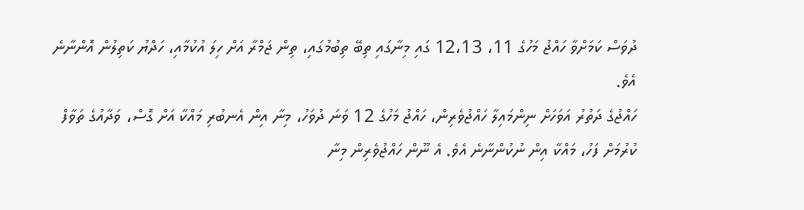ދުވަސް ކަމަށްވާ ހައްޖު މަހުގެ 11، 12،13 ގައި މިނާގައި ތިބޭ ތިބުމުގައި، ތިން ޖަމްރާ އަށް ހިލަ އުކުމާއި، ހަދްޔު ކަތިލުން އޮންނާނެ އެވެ.
ހައްޖުގެ ދަތުރު އަވަހަށް ނިންމައިލާ ހައްޖުވެރިން، ހައްޖު މަހުގެ 12 ވަނަ ދުވަހު، މިނާ އިން އެނބުރި މައްކާ އަށް ގޮސް، ވަދާއުގެ ތަވާފް ކުރުމަށް ފަހު، މައްކާ އިން ނުކުންނާނެ އެވެ. އެ ނޫން ހައްޖުވެރިން މިނާ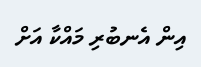އިން އެނބުރި މައްކާ އަށް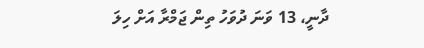ދާނީ، 13 ވަނަ ދުވަހު ތިން ޖަމްރާ އަށް ހިލަ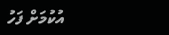އުކުމަށް ފަހު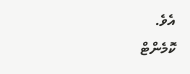އެވެ.
ކޮމެންޓް